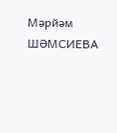Мәрйәм ШӘМСИЕВА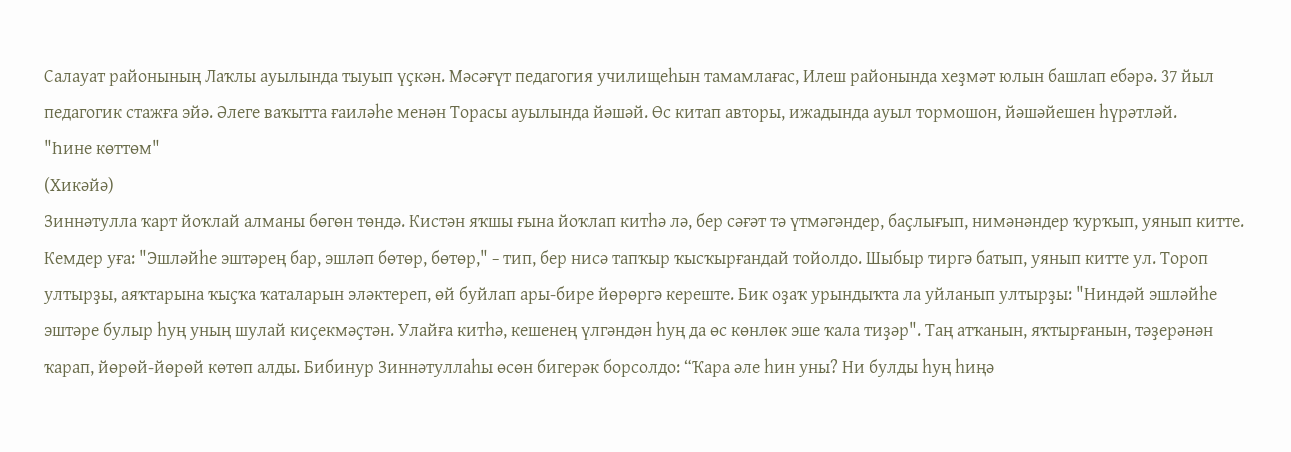Салауат районының Лаҡлы ауылында тыуып үҫкән. Мәсәғүт педагогия училищеһын тамамлағас, Илеш районында хеҙмәт юлын башлап ебәрә. 37 йыл педагогик стажға эйә. Әлеге ваҡытта ғаиләһе менән Торасы ауылында йәшәй. Өс китап авторы, ижадында ауыл тормошон, йәшәйешен һүрәтләй.
"Һине көттөм"
(Хикәйә)
Зиннәтулла ҡарт йоҡлай алманы бөгөн төндә. Кистән яҡшы ғына йоҡлап китһә лә, бер сәғәт тә үтмәгәндер, баҫлығып, нимәнәндер ҡурҡып, уянып китте. Кемдер уға: "Эшләйһе эштәрең бар, эшләп бөтөр, бөтөр," − тип, бер нисә тапҡыр ҡысҡырғандай тойолдо. Шыбыр тиргә батып, уянып китте ул. Тороп ултырҙы, аяҡтарына ҡыҫҡа ҡаталарын эләктереп, өй буйлап ары-бире йөрөргә кереште. Бик оҙаҡ урындыҡта ла уйланып ултырҙы: "Ниндәй эшләйһе эштәре булыр һуң уның шулай киҫекмәҫтән. Улайға китһә, кешенең үлгәндән һуң да өс көнлөк эше ҡала тиҙәр". Таң атҡанын, яҡтырғанын, тәҙерәнән ҡарап, йөрөй-йөрөй көтөп алды. Бибинур Зиннәтуллаһы өсөн бигерәк борсолдо: “Ҡара әле һин уны? Ни булды һуң һиңә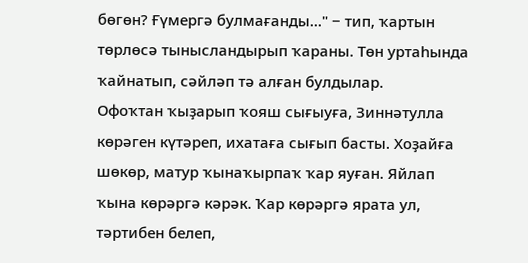бөгөн? Ғүмергә булмағанды..." − тип, ҡартын төрлөсә тынысландырып ҡараны. Төн уртаһында ҡайнатып, сәйләп тә алған булдылар.
Офоҡтан ҡыҙарып ҡояш сығыуға, Зиннәтулла көрәген күтәреп, ихатаға сығып басты. Хоҙайға шөкөр, матур ҡынаҡырпаҡ ҡар яуған. Яйлап ҡына көрәргә кәрәк. Ҡар көрәргә ярата ул, тәртибен белеп,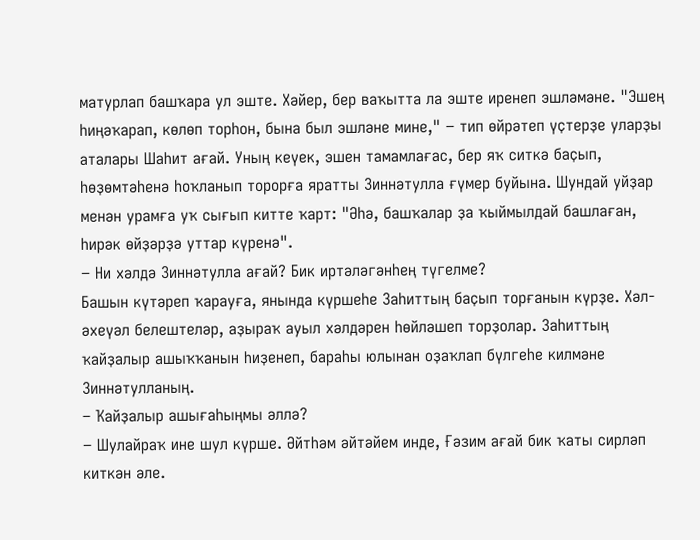матурлап башҡара ул эште. Хәйер, бер ваҡытта ла эште иренеп эшләмәне. "Эшең һиңәҡарап, көлөп торһон, бына был эшләне мине," − тип өйрәтеп үҫтерҙе уларҙы аталары Шаһит ағай. Уның кеүек, эшен тамамлағас, бер яҡ ситкә баҫып, һөҙөмтәһенә һоҡланып торорға яратты Зиннәтулла ғүмер буйына. Шундай уйҙар менән урамға уҡ сығып китте ҡарт: "Әһә, башҡалар ҙа ҡыймылдай башлаған, һирәк өйҙәрҙә уттар күренә".
− Ни хәлдә Зиннәтулла ағай? Бик иртәләгәнһең түгелме?
Башын күтәреп ҡарауға, янында күршеһе Заһиттың баҫып торғанын күрҙе. Хәл-әхеүәл белештеләр, аҙыраҡ ауыл хәлдәрен һөйләшеп торҙолар. Заһиттың ҡайҙалыр ашыҡҡанын һиҙенеп, бараһы юлынан оҙаҡлап бүлгеһе килмәне Зиннәтулланың.
– Ҡайҙалыр ашығаһыңмы әллә?
− Шулайраҡ ине шул күрше. Әйтһәм әйтәйем инде, Ғәзим ағай бик ҡаты сирләп киткән әле.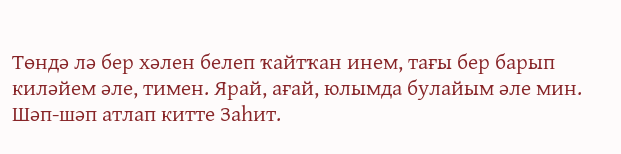Төндә лә бер хәлен белеп ҡайтҡан инем, тағы бер барып киләйем әле, тимен. Ярай, ағай, юлымда булайым әле мин.
Шәп-шәп атлап китте Заһит.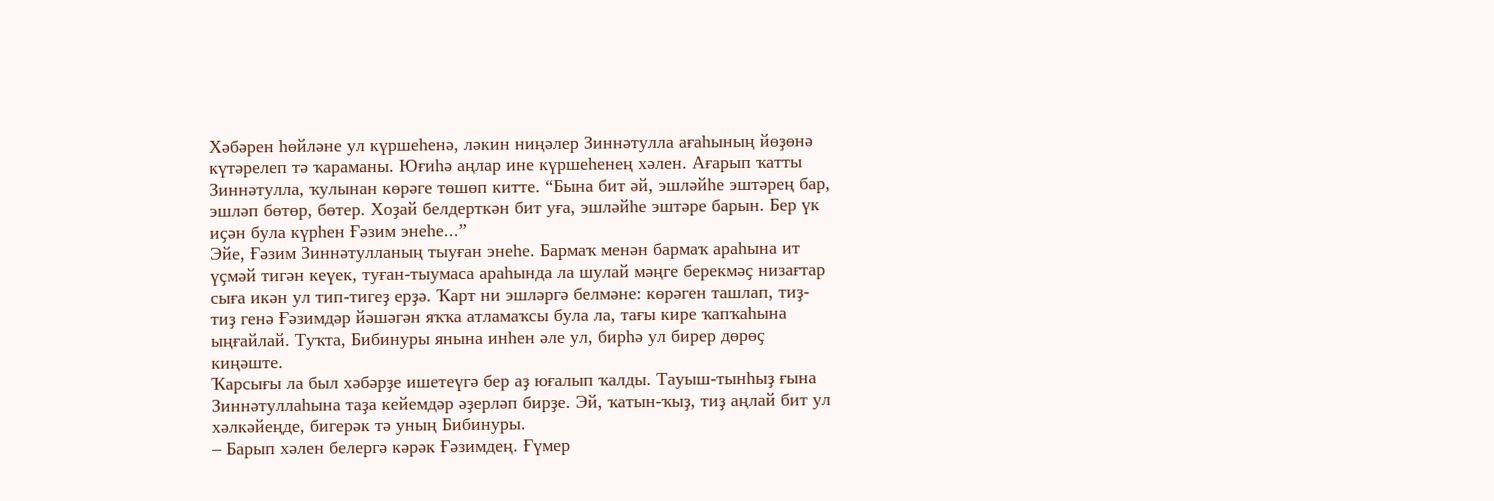Хәбәрен һөйләне ул күршеһенә, ләкин ниңәлер Зиннәтулла ағаһының йөҙөнә күтәрелеп тә ҡараманы. Юғиһә аңлар ине күршеһенең хәлен. Ағарып ҡатты Зиннәтулла, ҡулынан көрәге төшөп китте. “Бына бит әй, эшләйһе эштәрең бар, эшләп бөтөр, бөтер. Хоҙай белдерткән бит уға, эшләйһе эштәре барын. Бер үк иҫән була күрһен Ғәзим энеһе...”
Эйе, Ғәзим Зиннәтулланың тыуған энеһе. Бармаҡ менән бармаҡ араһына ит үҫмәй тигән кеүек, туған-тыумаса араһында ла шулай мәңге берекмәҫ низағтар сыға икән ул тип-тигеҙ ерҙә. Ҡарт ни эшләргә белмәне: көрәген ташлап, тиҙ-тиҙ генә Ғәзимдәр йәшәгән яҡҡа атламаҡсы була ла, тағы кире ҡапҡаһына ыңғайлай. Туҡта, Бибинуры янына инһен әле ул, бирһә ул бирер дөрөҫ киңәште.
Ҡарсығы ла был хәбәрҙе ишетеүгә бер аҙ юғалып ҡалды. Тауыш-тынһыҙ ғына Зиннәтуллаһына таҙа кейемдәр әҙерләп бирҙе. Эй, ҡатын-ҡыҙ, тиҙ аңлай бит ул хәлкәйеңде, бигерәк тә уның Бибинуры.
– Барып хәлен белергә кәрәк Ғәзимдең. Ғүмер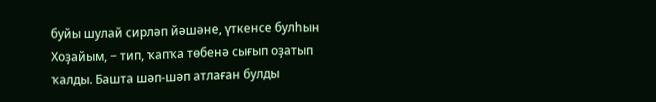буйы шулай сирләп йәшәне, үткенсе булһын Хоҙайым, − тип, ҡапҡа төбенә сығып оҙатып ҡалды. Башта шәп-шәп атлаған булды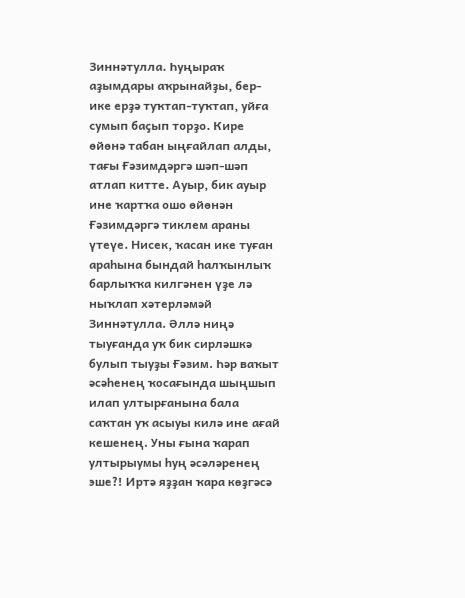Зиннәтулла. Һуңыраҡ аҙымдары аҡрынайҙы, бер-ике ерҙә туҡтап-туҡтап, уйға сумып баҫып торҙо. Кире өйөнә табан ыңғайлап алды, тағы Ғәзимдәргә шәп-шәп атлап китте. Ауыр, бик ауыр ине ҡартҡа ошо өйөнән Ғәзимдәргә тиклем араны үтеүе. Нисек, ҡасан ике туған араһына бындай һалҡынлыҡ барлыҡҡа килгәнен үҙе лә ныҡлап хәтерләмәй Зиннәтулла. Әллә ниңә тыуғанда уҡ бик сирләшкә булып тыуҙы Ғәзим. Һәр ваҡыт әсәһенең ҡосағында шыңшып илап ултырғанына бала саҡтан уҡ асыуы килә ине ағай кешенең. Уны ғына ҡарап ултырыумы һуң әсәләренең эше?! Иртә яҙҙан ҡара көҙгәсә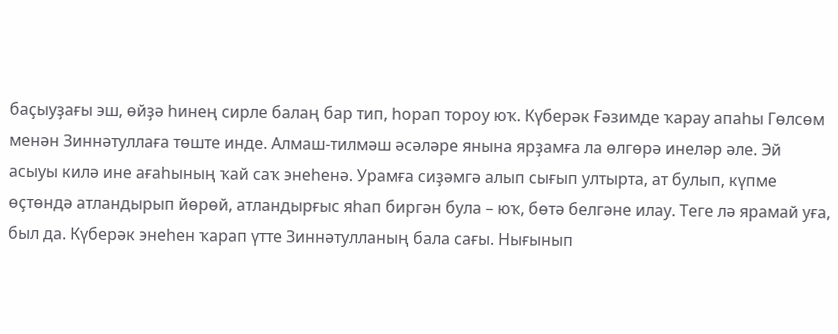баҫыуҙағы эш, өйҙә һинең сирле балаң бар тип, һорап тороу юҡ. Күберәк Ғәзимде ҡарау апаһы Гөлсөм менән Зиннәтуллаға төште инде. Алмаш-тилмәш әсәләре янына ярҙамға ла өлгөрә инеләр әле. Эй асыуы килә ине ағаһының ҡай саҡ энеһенә. Урамға сиҙәмгә алып сығып ултырта, ат булып, күпме өҫтөндә атландырып йөрөй, атландырғыс яһап биргән була – юҡ, бөтә белгәне илау. Теге лә ярамай уға, был да. Күберәк энеһен ҡарап үтте Зиннәтулланың бала сағы. Нығынып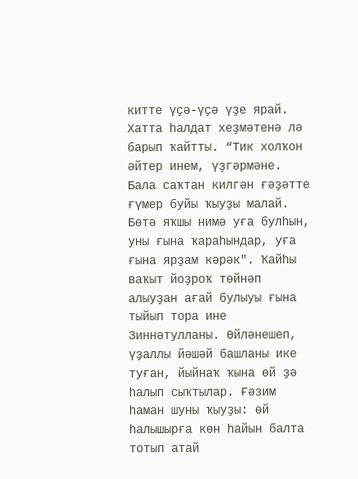китте үҫә-үҫә үҙе ярай. Хатта һалдат хеҙмәтенә лә барып ҡайтты. “Тик холҡон әйтер инем, үҙгәрмәне. Бала саҡтан килгән ғәҙәтте ғүмер буйы ҡыуҙы малай. Бөтә яҡшы нимә уға булһын, уны ғына ҡараһындар, уға ғына ярҙам кәрәк". Ҡайһы ваҡыт йоҙроҡ төйнәп алыуҙан ағай булыуы ғына тыйып тора ине Зиннәтулланы. Өйләнешеп, үҙаллы йәшәй башланы ике туған, йыйнаҡ ҡына өй ҙә һалып сыҡтылар. Ғәзим һаман шуны ҡыуҙы: өй һалышырға көн һайын балта тотып атай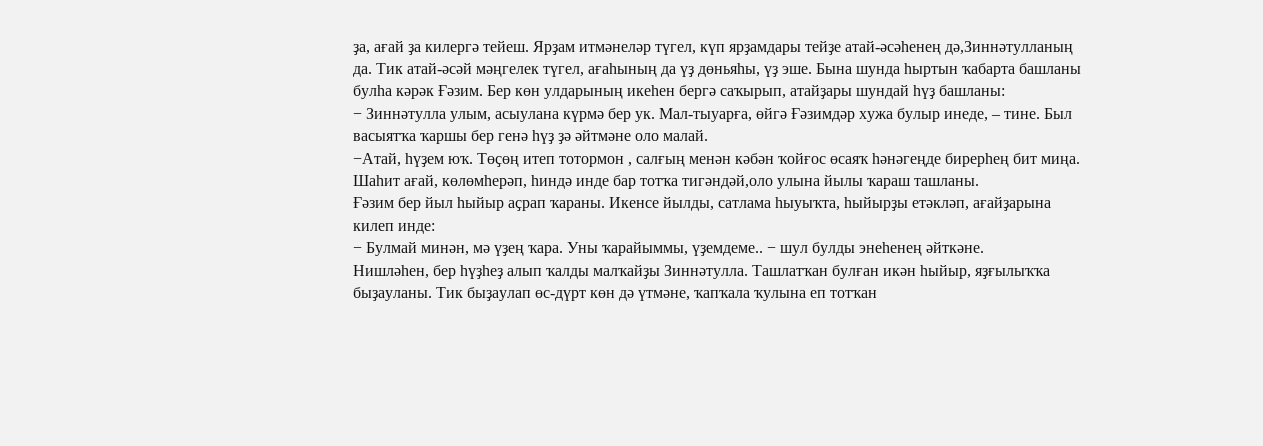ҙа, ағай ҙа килергә тейеш. Ярҙам итмәнеләр түгел, күп ярҙамдары тейҙе атай-әсәһенең дә,Зиннәтулланың да. Тик атай-әсәй мәңгелек түгел, ағаһының да үҙ дөньяһы, үҙ эше. Бына шунда һыртын ҡабарта башланы булһа кәрәк Ғәзим. Бер көн улдарының икеһен бергә саҡырып, атайҙары шундай һүҙ башланы:
− Зиннәтулла улым, асыулана күрмә бер ук. Мал-тыуарға, өйгә Ғәзимдәр хужа булыр инеде, – тине. Был васыятҡа ҡаршы бер генә һүҙ ҙә әйтмәне оло малай.
−Атай, һүҙем юҡ. Төҫөң итеп тотормон , салғың менән кәбән ҡойғос өсаяҡ һәнәгеңде бирерһең бит миңа.
Шаһит ағай, көлөмһерәп, һиндә инде бар тотҡа тигәндәй,оло улына йылы ҡараш ташланы.
Ғәзим бер йыл һыйыр аҫрап ҡараны. Икенсе йылды, сатлама һыуыҡта, һыйырҙы етәкләп, ағайҙарына килеп инде:
− Булмай минән, мә үҙең ҡара. Уны ҡарайыммы, үҙемдеме.. − шул булды энеһенең әйткәне.
Нишләһен, бер һүҙһеҙ алып ҡалды малҡайҙы Зиннәтулла. Ташлатҡан булған икән һыйыр, яҙғылыҡҡа быҙауланы. Тик быҙаулап өс-дүрт көн дә үтмәне, ҡапҡала ҡулына еп тотҡан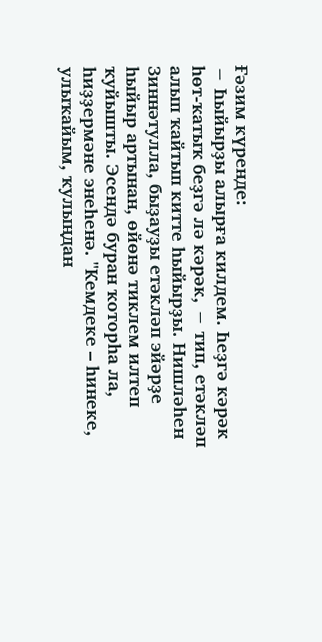Ғәзим күренде:
− Һыйырҙы алырға килдем. Һеҙгә кәрәк һөт-ҡатыҡ беҙгә лә кәрәк, − тип, етәкләп алып ҡайтып китте һыйырҙы. Нишләһен Зиннәтулла, быҙауҙы етәкләп эйәрҙе һыйыр артынан, өйөнә тиклем илтеп ҡуйышты. Эсендә буран ҡоторһа ла, һиҙҙермәне энеһенә. "Кемдеке – һинеке, улыҡайым, ҡулыңдан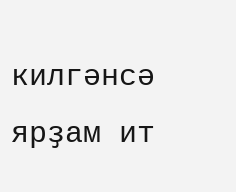килгәнсә ярҙам ит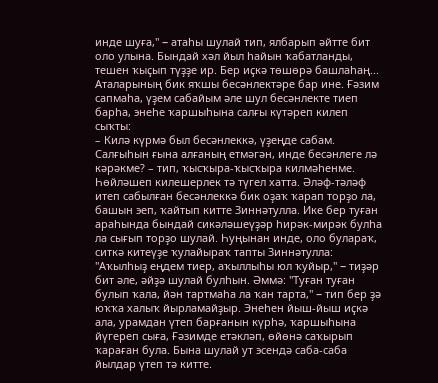инде шуға," − атаһы шулай тип, ялбарып әйтте бит оло улына. Бындай хәл йыл һайын ҡабатланды, тешен ҡыҫып түҙҙе ир. Бер иҫкә төшөрә башлаһаң... Аталарының бик яҡшы бесәнлектәре бар ине. Ғәзим сапмаһа, үҙем сабайым әле шул бесәнлекте тиеп барһа, энеһе ҡаршыһына салғы күтәреп килеп сыҡты:
– Килә күрмә был бесәнлеккә, үҙеңде сабам. Салғыһын ғына алғаның етмәгән, инде бесәнлеге лә кәрәкме? – тип, ҡысҡыра-ҡысҡыра килмәһенме. Һөйләшеп килешерлек тә түгел хатта. Әләф-тәләф итеп сабылған бесәнлеккә бик оҙаҡ ҡарап торҙо ла, башын эеп, ҡайтып китте Зиннәтулла. Ике бер туған араһында бындай сикәләшеүҙәр һирәк-мирәк булһа ла сығып торҙо шулай. Һуңынан инде, оло булараҡ, ситкә китеүҙе ҡулайыраҡ тапты Зиннәтулла: "Аҡылһыҙ еңдем тиер, аҡыллыһы юл ҡуйыр," − тиҙәр бит әле, әйҙә шулай булһын. Әммә: "Туған туған булып ҡала, йән тартмаһа ла ҡан тарта," − тип бер ҙә юҡҡа халыҡ йырламайҙыр. Энеһен йыш-йыш иҫкә ала, урамдан үтеп барғанын күрһә, ҡаршыһына йүгереп сыға, Ғәзимде етәкләп, өйөнә саҡырып ҡараған була. Бына шулай ут эсендә саба-саба йылдар үтеп тә китте.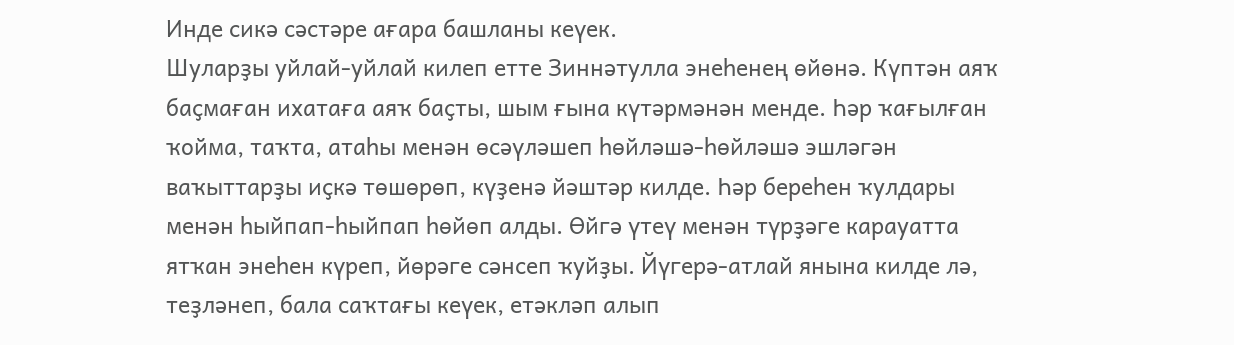Инде сикә сәстәре ағара башланы кеүек.
Шуларҙы уйлай-уйлай килеп етте Зиннәтулла энеһенең өйөнә. Күптән аяҡ баҫмаған ихатаға аяҡ баҫты, шым ғына күтәрмәнән менде. Һәр ҡағылған ҡойма, таҡта, атаһы менән өсәүләшеп һөйләшә-һөйләшә эшләгән ваҡыттарҙы иҫкә төшөрөп, күҙенә йәштәр килде. Һәр береһен ҡулдары менән һыйпап-һыйпап һөйөп алды. Өйгә үтеү менән түрҙәге карауатта ятҡан энеһен күреп, йөрәге сәнсеп ҡуйҙы. Йүгерә-атлай янына килде лә, теҙләнеп, бала саҡтағы кеүек, етәкләп алып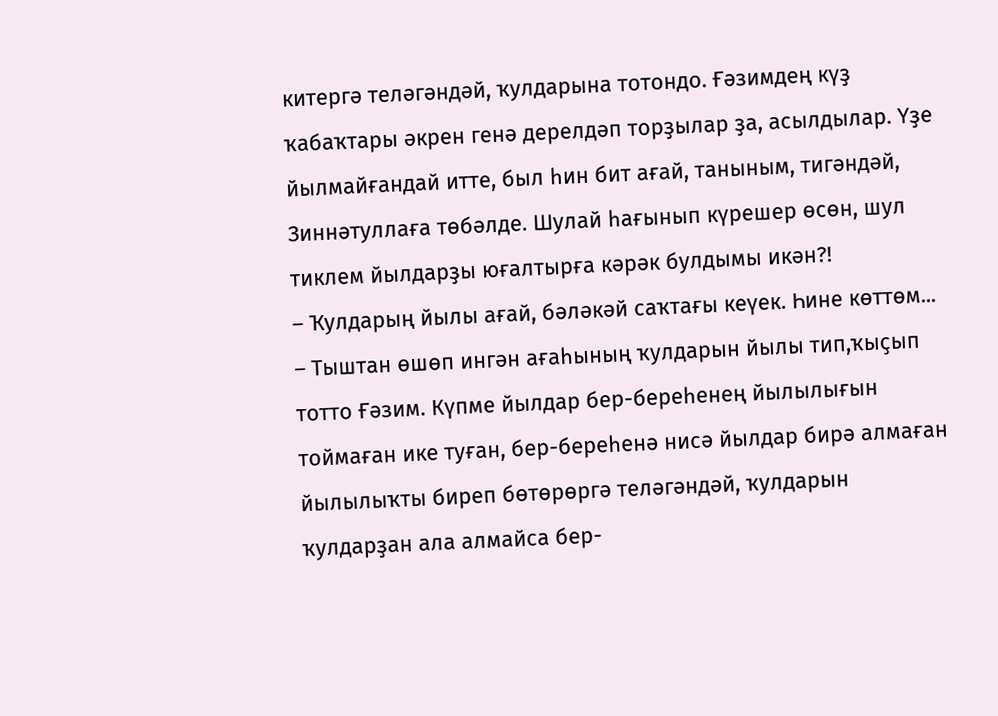китергә теләгәндәй, ҡулдарына тотондо. Ғәзимдең күҙ ҡабаҡтары әкрен генә дерелдәп торҙылар ҙа, асылдылар. Үҙе йылмайғандай итте, был һин бит ағай, таныным, тигәндәй, Зиннәтуллаға төбәлде. Шулай һағынып күрешер өсөн, шул тиклем йылдарҙы юғалтырға кәрәк булдымы икән?!
– Ҡулдарың йылы ағай, бәләкәй саҡтағы кеүек. Һине көттөм... – Тыштан өшөп ингән ағаһының ҡулдарын йылы тип,ҡыҫып тотто Ғәзим. Күпме йылдар бер-береһенең йылылығын тоймаған ике туған, бер-береһенә нисә йылдар бирә алмаған йылылыҡты биреп бөтөрөргә теләгәндәй, ҡулдарын ҡулдарҙан ала алмайса бер-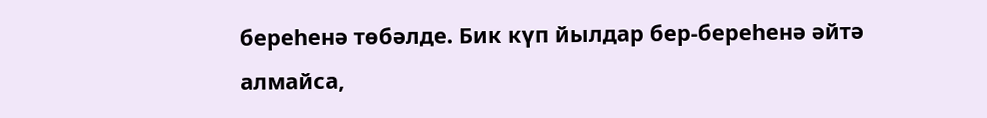береһенә төбәлде. Бик күп йылдар бер-береһенә әйтә алмайса,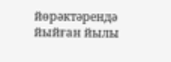йөрәктәрендә йыйған йылы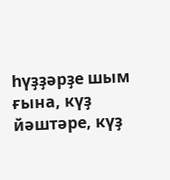һүҙҙәрҙе шым ғына, күҙ йәштәре, күҙ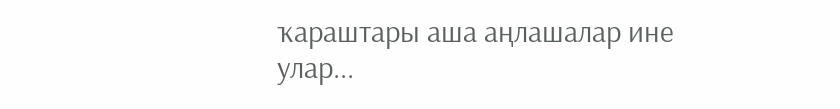ҡараштары аша аңлашалар ине улар...